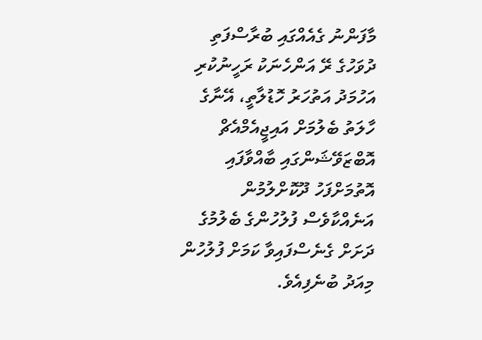މާފަންނު ގެއެއްގައި ބުރާސްފަތި ދުވަހުގެ ރޭ އަންހެނަކު ރަހީނުކުރި އަހުމަދު އަތުހަރު ހޮޑުލާތީ، އޭނާގެ ހާލަތު ބެލުމަށް އައިޖީއެމްއެޗް އޮބްޒަވޭޝަންގައި ބާއްވާފައި އޮތުމަށްފަހު ދޫކޮށްލުމުން އަނެއްކާވެސް ފުލުހުންގެ ބެލުމުގެ ދަށަށް ގެނެސްފައިވާ ކަމަށް ފުލުހުން މިއަދު ބުނެފިއެވެ.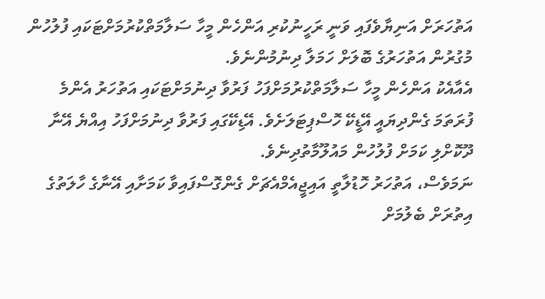އަތުހަރަށް އަނިޔާވެފައި ވަނީ ރަހީނުކުރި އަންހެން މީހާ ސަލާމަތްކުރުމަށްޓަކައި ފުލުހުން މުގުރުން އަތުހަރުގެ ބޮލަށް ހަމަލާ ދިނުމުންނެވެ.
އެއާއެކު އަންހެން މީހާ ސަލާމަތްކުރުމަށްފަހު ފަރުވާ ދިނުމަށްޓަކައި އަތުހަރު އެންމެ ފުރަތަމަ ގެންދިޔައީ އޭޑީކޭ ހޮސްޕިޓަލަށެވެ. އޭޑިކޭގައި ފަރުވާ ދިނުމަށްފަހު އިއްޔެ އޭނާ ދޫކޮށްލި ކަމަށް ފުލުހުން މައުލޫމާތުދިނެވެ.
ނަމަވެސް، އަތުހަރު ހޮޑުލާތީ އައިޖީއެމްއެޗަށް ގެންގޮސްފައިވާ ކަމަށާއި އޭނާގެ ހާލަތުގެ އިތުރަށް ބެލުމަށް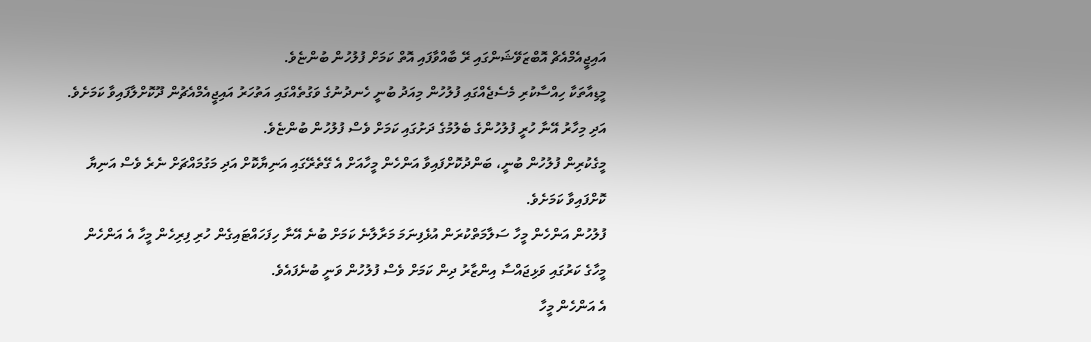އައިޖީއެމްއެޗް އޮބްޒަވޭޝަންގައި ރޭ ބާއްވާފައި އޮތް ކަމަށް ފުލުހުން ބުންޏެވެ.
މީޑިއާތަކާ ހިއްސާކުރި މެސެޖެއްގައި ފުލުހުން މިއަދު ބުނީ ހެނދުނުގެ ވަގުތެއްގައި އަތުހަރު އައިޖީއެމްއެޗުން ދޫކޮށްލާފައިވާ ކަމަށެވެ. އަދި މިހާރު އޭނާ ހުރީ ފުލުހުންގެ ބެލުމުގެ ދަށުގައި ކަމަށް ވެސް ފުލުހުން ބުންޏެވެ.
މީގެކުރިން ފުލުހުން ބުނީ، ބަންދުކޮށްފައިވާ އަންހެން މީހާއަށް އެ ގޭތެރޭގައި އަނިޔާކޮށް އަދި މަގުމައްޗަށް ނެރެ ވެސް އަނިޔާ ކޮށްފައިވާ ކަމަށެވެ.
ފުލުހުން އަންހެން މީހާ ސަލާމަތްކުރަން އުޅެފިނަމަ މަރާލާނެ ކަމަށް ބުނެ އޭނާ ހިފަހައްޓައިގެން ހުރި ފިރިހެން މީހާ އެ އަންހެން މީހާގެ ކަރުގައި ވަޅިޖައްސާ އިންޒާރު ދިން ކަމަށް ވެސް ފުލުހުން ވަނީ ބުނެފައެވެ.
އެ އަންހެން މީހާ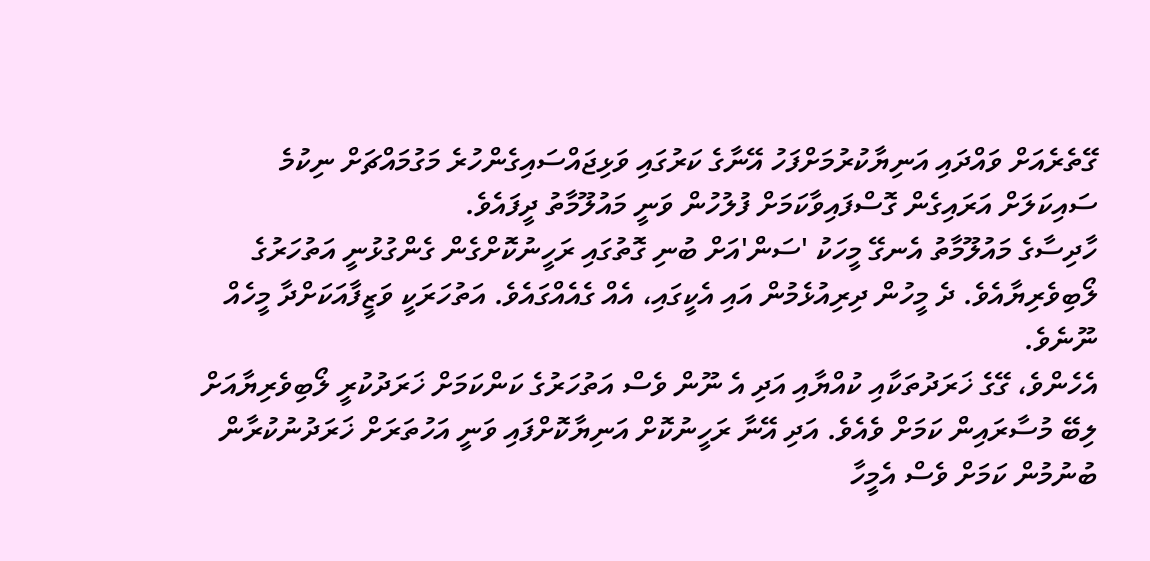ގޭތެރެއަށް ވައްދައި އަނިޔާކުރުމަށްފަހު އޭނާގެ ކަރުގައި ވަޅިޖައްސައިގެންހުރެ މަގުމައްޗަށް ނިކުމެ ސައިކަލަށް އަރައިގެން ގޮސްފައިވާކަމަށް ފުލުހުން ވަނީ މައުލޫމާތު ދީފައެވެ.
ހާދިސާގެ މައުލޫމާތު އެނގޭ މީހަކު 'ސަން'އަށް ބުނި ގޮތުގައި ރަހީނުކޮށްގެން ގެންގުޅުނީ އަތުހަރުގެ ލޯބިވެރިޔާއެވެ. ދެ މީހުން ދިރިއުޅެމުން އައި އެކީގައި، އެއް ގެއެއްގައެވެ. އަތުހަރަކީ ވަޒީފާއަކަށްދާ މީހެއް ނޫނެވެ.
އެހެންވެ، ގޭގެ ޚަރަދުތަކާއި ކުއްޔާއި އަދި އެ ނޫން ވެސް އަތުހަރުގެ ކަންކަމަށް ޚަރަދުކުރީ ލޯބިވެރިޔާއަށް ލިބޭ މުސާރައިން ކަމަށް ވެއެވެ. އަދި އޭނާ ރަހީނުކޮށް އަނިޔާކޮށްފައި ވަނީ އަހުތަރަށް ޚަރަދުނުކުރާން ބުނުމުން ކަމަށް ވެސް އެމީހާ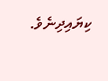ކިޔައިދިނެވެ.